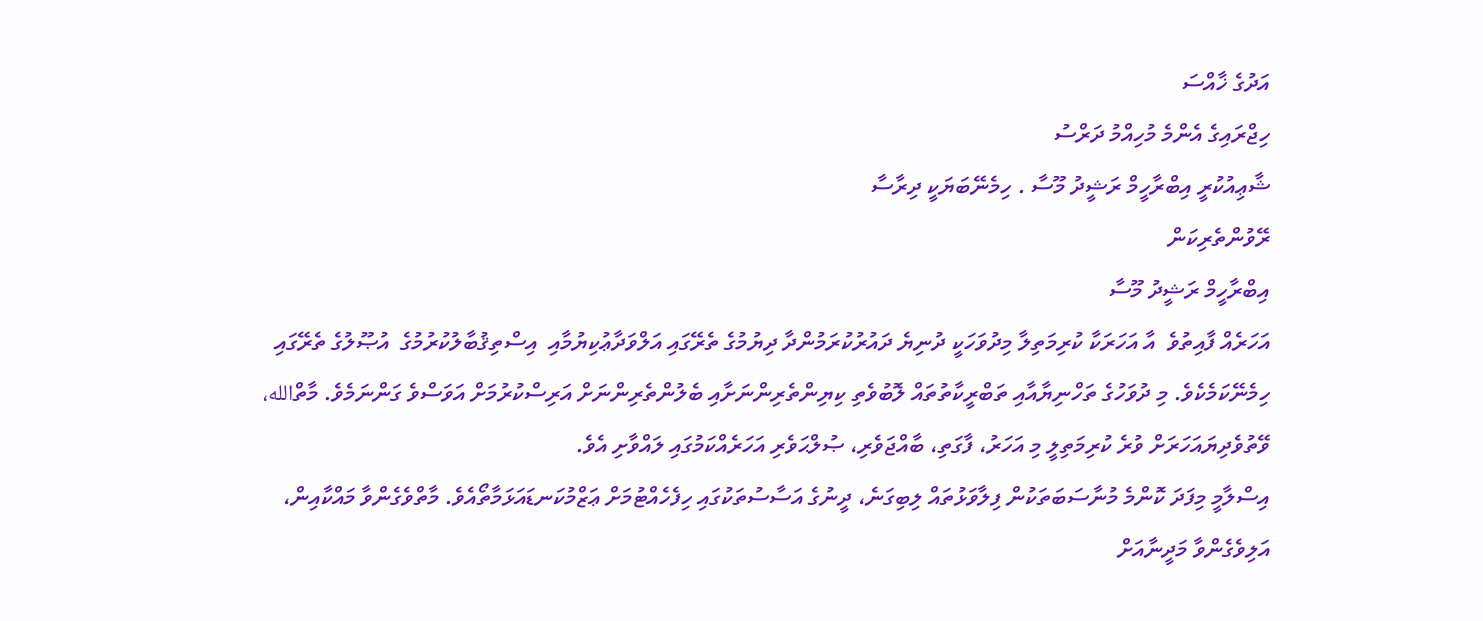އަދުގެ ޚާއްސަ
ހިޖްރައިގެ އެންމެ މުހިއްމު ދަރްސު
ޝާޢިއުކުރީ އިބްރާހީމް ރަޝީދު މޫސާ . ހިމެނޭބަޔަކީ ދިރާސާ
ރޭވުންތެރިކަން
އިބްރާހީމް ރަޝީދު މޫސާ
އަހަރެއް ފާއިތުވެ  އާ އަހަރަކާ ކުރިމަތިލާ މިދުވަހަކީ ދުނިޔެ ދައުރުކުރަމުންދާ ދިޔުމުގެ ތެރޭގައި އަލްވަދާޢުކިޔުމާއި  އިސްތިޤުބާލުކުރުމުގެ  އުޞޫލުގެ ތެރޭގައި ހިމެނޭކަމެކެވެ. މި ދުވަހުގެ ތަހްނިޔާއާއި ތަބްރީކާތުތައް ލޮބުވެތި ކިޔިންތެރިންނަށާއި ބެލުންތެރިންނަށް އަރިސްކުރުމަށް އަވަސްވެ ގަންނަމެވެ. މާތްالله، ވޭތުވެދިޔައަހަރަށް ވުރެ ކުރިމަތިލީ މި އަހަރު، ފާގަތި، ބާއްޖަވެރި، ޞުލްޙަވެރި އަހަރެއްކަމުގައި ލައްވާށި އެވެ.
އިސްލާމީ މިފަދަ ކޮންމެ މުނާސަބަތަކުން ފިލާވަޅުތައް ލިބިގަނެ، ދީނުގެ އަސާސުތަކުގައި ހިފެހެއްޓުމަށް ޢަޒްމުކަނޑައަޅަމާތޯއެވެ. މާތްވެގެންވާ މައްކާއިން، އަލިވެގެންވާ މަދީނާއަށް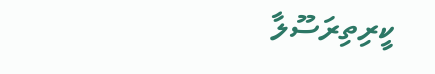ކީރިތިރަސޫލާ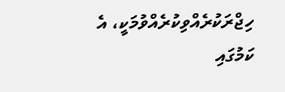ހިޖްރަކުރެއްވިކުރެއްވުމަކީ، އެ ކަމުގައި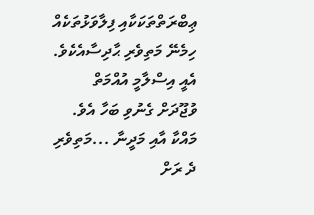ޢިބްރަތްތަކަކާއި ފިލާވަޅުތަކެއް ހިމެނޭ މަތިވެރި ޙާދިސާއެކެވެ. އެއީ އިސްލާމީ އުއްމަތް ވުޖޫދަށް ގެނުވި ބަހާ އެވެ.
މައްކާ އާއި މަދީނާ ...މަތިވެރި ދެ ރަށް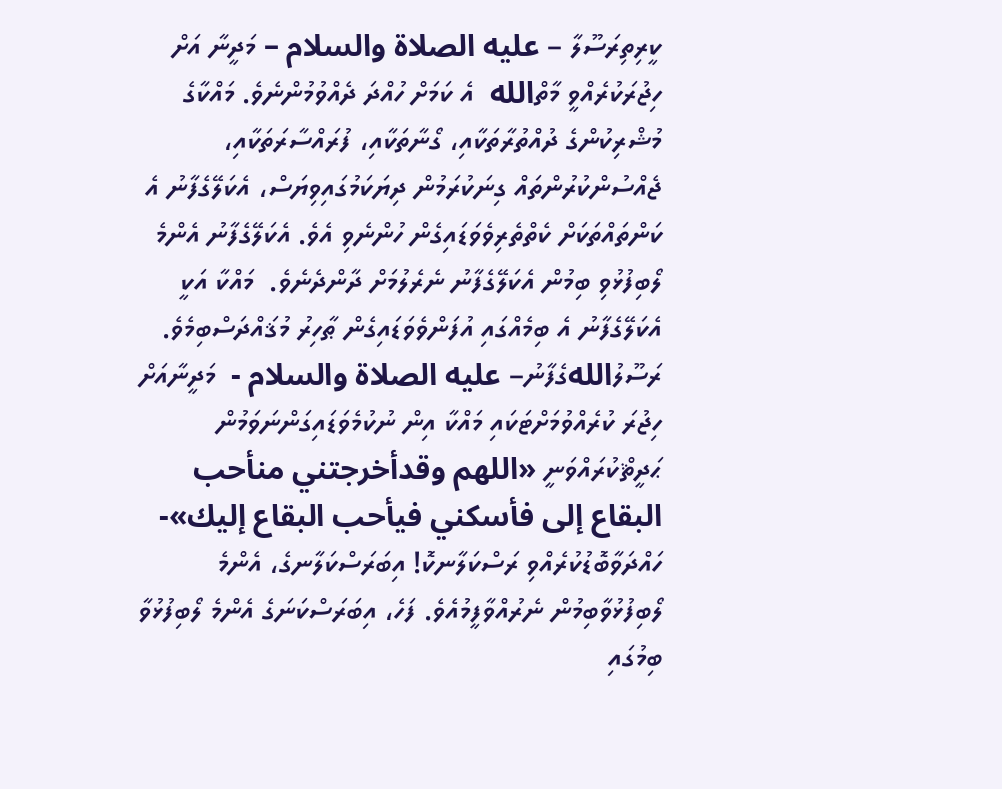ކީރިތިރަސޫލާ – عليه الصلاة والسلام – މަދީނާ އަށް ހިޖުރަކުރެއްވީ މާތްالله  އެ ކަމަށް ހުއްދަ ދެއްވުމުންނެވެ. މައްކާގެ މުޝްރިކުންގެ ދުއްތުރާތަކާއި، ގޯނާތަކާއި، ފުރައްސާރަތަކާއި، ޖެއްސުންކުރުންތައް ގިނަކުރަމުން ދިޔަކަމުގައިވިޔަސް، އެކަލޭގެފާނު އެ ކަންތައްތަކަށް ކެތްތެރިވެވަޑައިގެން ހުންނެވި އެވެ. އެކަލޭގެފާނު އެންމެ ލޯބިފުޅުވި ބިމުން އެކަލޭގެފާނު ނެރެލުމަށް ދާންދެނެވެ.  މައްކާ އަކީ އެކަލޭގެފާނު އެ ބިމެއްގައި އުފަންވެވަޑައިގެން ޠާހިރު މުޤައްދަސްބިމެވެ. ރަސޫލުاللهގެފާނު– عليه الصلاة والسلام -  މަދީނާއަށް ހިޖުރަ ކުރެއްވުމަށްޓަކައި މައްކާ އިން ނުކުމެވަޑައިގަންނަވަމުން ޙަދީޘްކުރައްވަނީ «اللهم وقدأخرجتني منأحب البقاع إلى فأسكني فيأحب البقاع إليك»- ހައްދަވާބޮޑުކުރެއްވި ރަސްކަލާނކޮ! އިބަރަސްކަލާނގެ، އެންމެ ލޯބިފުޅުވާބިމުން ނެރުއްވާފީމުއެވެ. ފަހެ، އިބަރަސްކަނަގެ އެންމެ ލޯބިފުޅުވާ  ބިމުގައި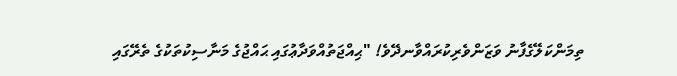ތިމަންކަލޭގެފާނު ވަޒަންވެރިކުރައްވާނދޭވެ! "ޙިއްޖަތުއްވަދާޢުގައި ޙައްޖުގެ މަނާސިކުތަކުގެ ތެރޭގައި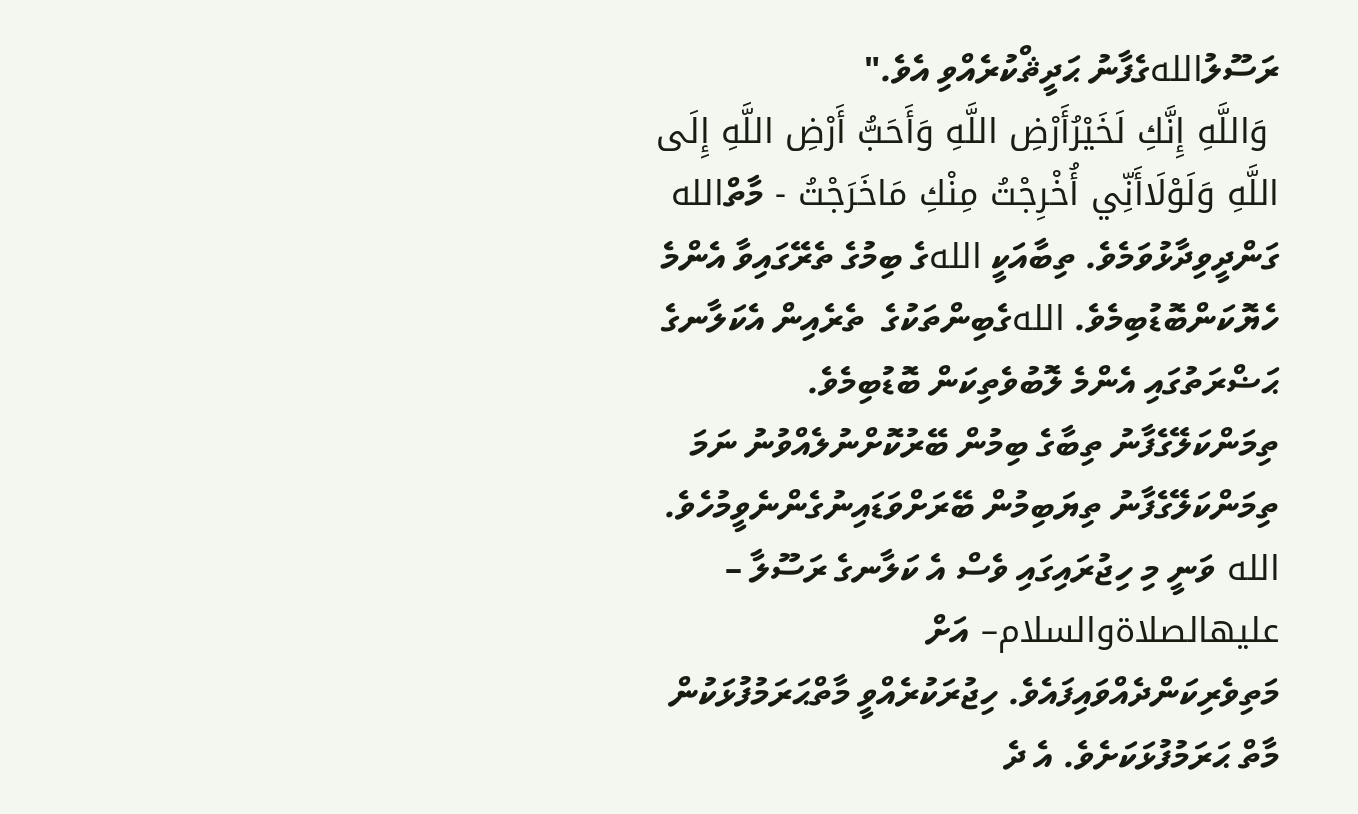ރަސޫލުاللهގެފާނު ޙަދީޘްކުރެއްވި އެވެ."
 وَاللَّهِ إِنَّكِ لَخَيْرُأَرْضِ اللَّهِ وَأَحَبُّ أَرْضِ اللَّهِ إِلَى اللَّهِ وَلَوْلَاأَنِّي أُخْرِجْتُ مِنْكِ مَاخَرَجْتُ - މާތްالله ގަންދީވިދާޅުވަމެވެ. ތިބާއަކީ اللهގެ ބިމުގެ ތެރޭގައިވާ އެންމެ ހެޔޮކަންބޮޑުބިމެވެ. اللهގެބިންތަކުގެ  ތެރެއިން އެކަލާނގެ ޙަޟްރަތުގައި އެންމެ ލޮބުވެތިކަން ބޮޑުބިމެވެ. ތިމަންކަލޭގެފާނު ތިބާގެ ބިމުން ބޭރުކޮށްނުލެއްވުނު ނަމަ ތިމަންކަލޭގެފާނު ތިޔަބިމުން ބޭރަށްވަޑައިނުގެންނެވީމުހެވެ.
الله ވަނީ މި ހިޖުރައިގައި ވެސް އެ ކަލާނގެ ރަސޫލާ – عليهالصلاةوالسلام– އަށް މަތިވެރިކަންދެއްވައިފައެވެ. ހިޖުރަކުރެއްވީ މާތްޙަރަމުފުޅަކުން މާތް ޙަރަމުފުޅަކަށެވެ. އެ ދެ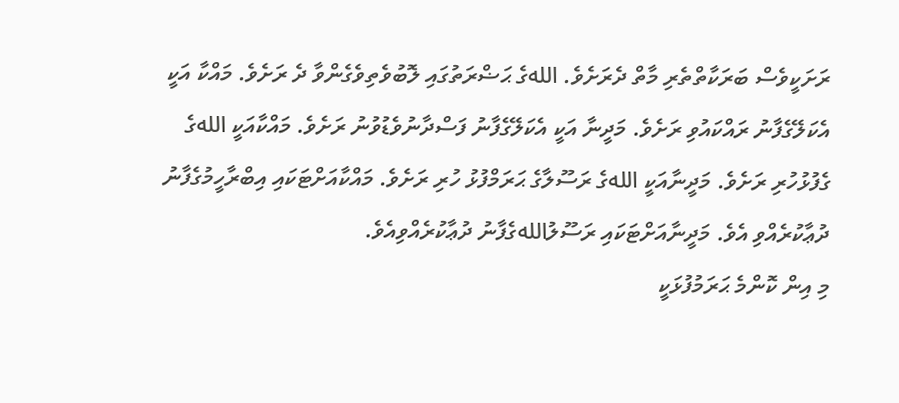ރަށަކީވެސް ބަރަކާތްތެރި މާތް ދެރަށެވެ. اللهގެ ޙަޟްރަތުގައި ލޮބުވެތިވެގެންވާ ދެ ރަށެވެ. މައްކާ އަކީ އެކަލޭގެފާނު ރައްކައުވި ރަށެވެ. މަދީނާ އަކީ އެކަލޭގެފާނު ފަސްދާނުވެޑުވުނު ރަށެވެ. މައްކާއަކީ اللهގެ ގެފުޅުހުރި ރަށެވެ. މަދީނާއަކީ اللهގެ ރަސޫލާގެ ޙަރަމްފުޅު ހުރި ރަށެވެ. މައްކާއަށްޓަކައި އިބްރާހީމުގެފާނު ދުޢާކުރެއްވި އެވެ. މަދީނާއަށްޓަކައި ރަސޫލުاللهގެފާނު ދުޢާކުރެއްވިއެވެ.
މި އިން ކޮންމެ ޙަރަމުފުޅަކީ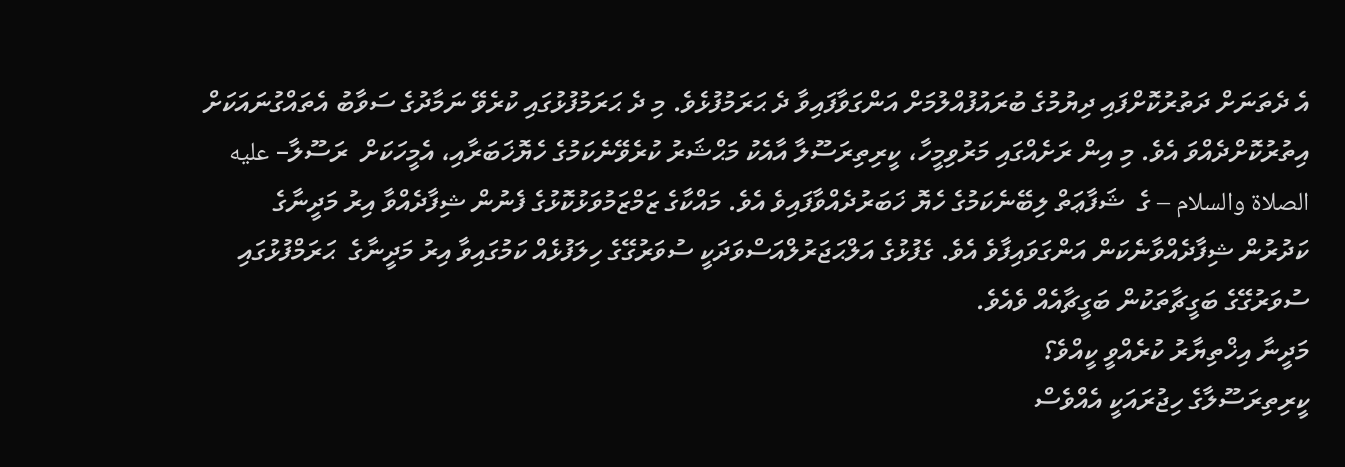އެ ދެތަނަށް ދަތުރުކޮށްފައި ދިޔުމުގެ ބުރައުފުއްލުމަށް އަންގަވާފައިވާ ދެ ޙަރަމުފުޅެވެ. މި ދެ ޙަރަމުފުޅުގައި ކުރެވޭ ނަމާދުގެ ސަވާބު އެތައްގުނައަކަށް އިތުރުކޮށްދެއްވަ އެވެ. މި އިން ރަށެއްގައި މަރުވިމީހާ، ކީރިތިރަސޫލާ އާއެކު މަޙްޝަރު ކުރެވޭނެކަމުގެ ހެޔޮޚަބަރާއި، އެމީހަކަށް  ރަސޫލާ– عليه الصلاة والسلام – ގެ  ޝަފާޢަތް ލިބޭނެކަމުގެ ހެޔޮ ޚަބަރުދެއްވާފައިވެ އެވެ. މައްކާގެ ޒަމްޒަމުވަޅުކޮޅުގެ ފެނުން ޝިފާދެއްވާ އިރު މަދީނާގެ ކަދުރުން ޝިފާދެއްވާނެކަން އަންގަވައިފާވެ އެވެ. ގެފުޅުގެ އަލްޙަޖަރުލްއަސްވަދަކީ ސުވަރުގޭގެ ހިލަފުޅެއް ކަމުގައިވާ އިރު މަދީނާގެ  ޙަރަމްފުޅުގައި ސުވަރުގޭގެ ބަގީޗާތަކުން ބަގީޗާއެއް ވެއެވެ.
މަދީނާ އިޚްތިޔާރު ކުރެއްވީ ކީއްވެ؟
ކީރިތިރަސޫލާގެ ހިޖުރައަކީ އެއްވެސް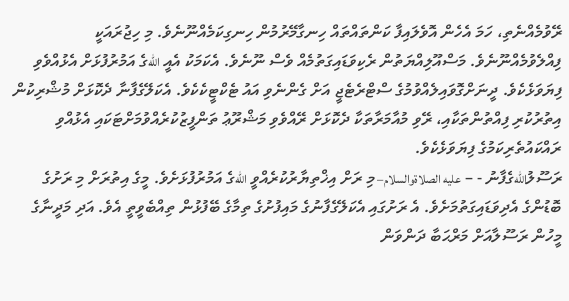ރޭވުމެއްނެތި، ހަމަ އެހެން އޮވެލައިފާ ކަންތައްތައް ހިނގާމޭރުމުން ހިނގިކަމެއްނޫނެވެ. މި ހިޖުރައަކީ ފިއްލެވުމެއްނޫނެވެ. މަސްއޫލިއްޔަތުން ރެކިވަޑައިގަތުމެއް ވެސް ނޫނެވެ. އެކަމަކު އެއީ اللهގެ އަމުރުފުޅަށް އެޅުއްވެވި ފިޔަވަޅެކެވެ. ދީނަށްގޮވައިލެއްވުމުގެ ސްޓްރެޓެޖީ އަށް ގެންނެވި އައު ޓެކްޓީކެކެވެ. އެކަލޭގެފާނާ ދެކޮޅަށް މުޝްރިކުން އިތުރުކުރި ފިއްތުންތަކާއި، ރޭވި މުއާމަރާތަކާ ދެކޮޅަށް ރޭއްވެވި މަޝްރޫޢު ތަންފީޒުކުރެއްވުމަށްޓަކައި އެޅުއްވި ރައްކައުތެރިކަމުގެ ފިޔަވަޅެކެވެ.
ރަސޫލުاللهގެފާނު - – عليه الصلاةوالسلام– މި ރަށް އިޚްތިޔާރުކުރެއްވީ اللهގެ އަމުރުފުޅަށެވެ. މީގެ އިތުރަށް މި ރަށުގެ ބޮޑުންގެ އެދިވަޑައިގަތުމަށެވެ. އެ ރަށުގައި އެކަލޭގެފާނުގެ މައިފުށުގެ ތިމާގެ ބޭފުޅުން ތިއްބެވީތީ އެވެ. އަދި މަދީނާގެ މީހުން ރަސޫލާއަށް މަރްޙަބާ ދަންވަން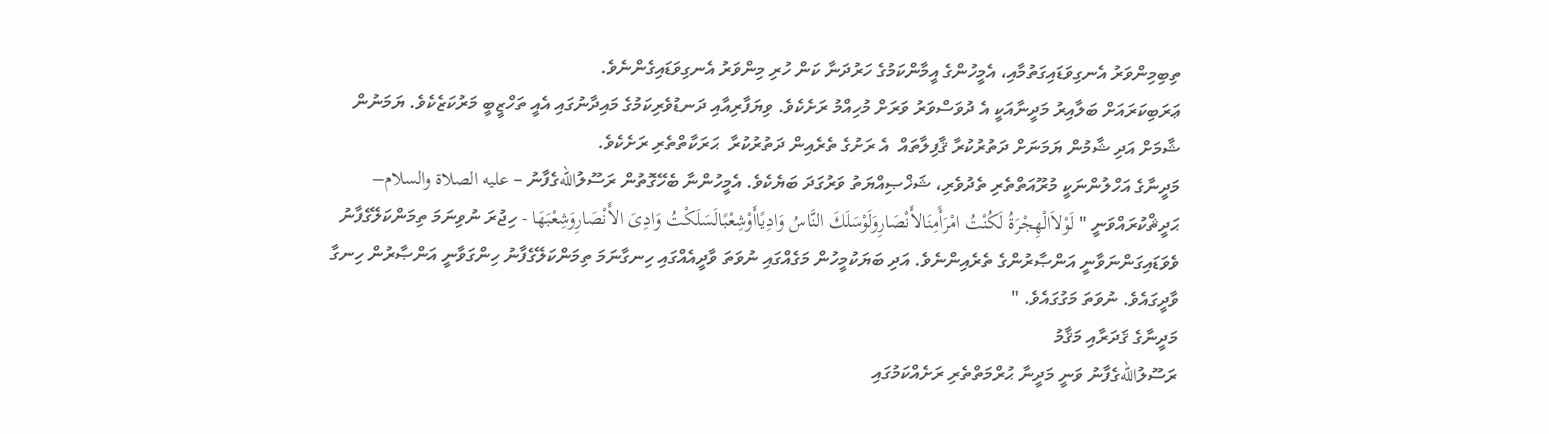ތިބިމިންވަރު އެނގިވަޑައިގަތުމާއި، އެމީހުންގެ އީމާންކަމުގެ ހަރުދަނާ ކަން ހުރި މިންވަރު އެނގިވަޑައިގެންނެވެ.
ޢަރަބިކަރައަށް ބަލާއިރު މަދީނާއަކީ އެ ދުވަސްވަރު ވަރަށް މުހިއްމު ރަށެކެވެ. ވިޔަފާރިއާއި ދަނޑުވެރިކަމުގެ މައިދާނުގައި އެއީ ތަހްޒީބީ މަރުކަޒެކެވެ. ޔަމަނުން ޝާމަށް އަދި ޝާމުން ޔަމަނަށް ދަތުރުކުރާ ޤާފިލާތައް  އެ ރަށުގެ ތެރެއިން ދަތުރުކުރާ  ޙަރަކާތްތެރި ރަށެކެވެ.
މަދީނާގެ އަހްލުންނަކީ މުރޫއަތްތެރި ތެދުވެރި، ޝަޚްޞިއްޔަތު ވަރުގަދަ ބަޔެކެވެ. އެމީހުންނާ ބެހޭގޮތުން ރަސޫލުاللهގެފާނު – عليه الصلاة والسلام– ޙަދީޘްކުރައްވަނީ " لَوْلاَالْهِجْرَةُ لَكُنْتُ امْرَأًمِنَالأَنْصَارِوَلَوْسَلَكَ النَّاسُ وَادِيًاأَوْشِعْبًالَسَلَكْتُ وَادِىَ الأَنْصَارِوَشِعْبَهَا - ހިޖުރަ ނުވިނަމަ ތިމަންކަލޭގެފާނު ވެވަޑައިގަންނަވާނީ އަންޞާރުންގެ ތެރެއިންނެވެ. އަދި ބަޔަކުމީހުން މަގެއްގައި ނުވަތަ ވާދީއެއްގައި ހިނގާނަމަ ތިމަންކަލޭގެފާނު ހިންގަވާނީ އަންޞާރުން ހިނގާ  ވާދީގައެވެ. ނުވަތަ މަގުގައެވެ. "
މަދީނާގެ ޤަދަރާއި މަޤާމު
ރަސޫލުاللهގެފާނު ވަނީ މަދީނާ ޙުރްމަތްތެރި ރަށެއްކަމުގައި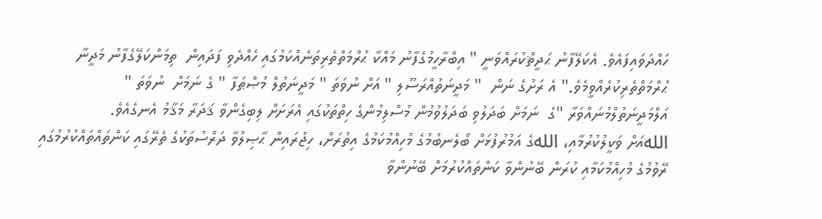ހައްދަވައިފައެވެ. އެކަލޭފާނު ޙަދީޘްކުރައްވަނީ " އިބްރާހީމުގެފާނު މައްކާ ޙުރްމަތްތެރިތަނެއްކަމުގައި ހެއްދެވި ފަދައިން  ތިމަންކަލޭގެފާނު މަދީނާ ޙުރްމަތްތެރިކުރެއްވީމެވެ." އެ ރަށުގެ ނަން  " މަދީނަތުއްރަސޫލި " އަށް ނުވަތަ " މަދީނަތުލް މުޞްޠަފާ " ގެ ނަމަށް  ނުވަތަ " އަލްމަދީނަތުލްމުނައްވަރާ "ގެ  ނަމަށް ބަދަލުވި ބަދަލުވުމުން މުސްލިމުންގެ ހިތްތަކުގައި އެރަށަށް ލިބިގެންވާ ޤަދަރާ މަޤާމު އެނގެއެވެ.
اللهއަށް ވަކީލުކުރުމާއި، اللهގެ އަމުރުފުޅަށް ބޯލެނބުމުގެ މުހިއްމުކަމުގެ އިތުރަށް، ހިޖުރައިން ޙާޞިލުވާ ދަރްސުތަކުގެ ތެރޭގައި ކަންތައްތައްކުރުމުގައި ރޭވުމުގެ މުހިއްމުކަމާއި ކުރަން ބޭނުންވާ ކަންތައްކުރުމަށް ބޭނުންވާ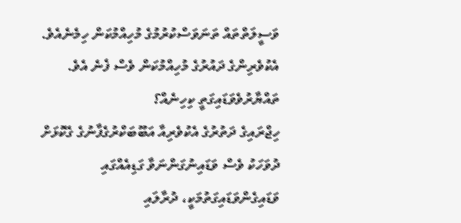ވަސީލަތްތައް ތަނަވަސްކުރުމުގެ މުހިއްމުކަން ހިމެނެއެވެ. އެކުވެރިންގެ ދައުރުގެ މުހިއްމުކަން ވެސް ފެނެ އެވެ.
ތައްޔާރުވެވަޑައިގަތީ ކިހިނެއް؟
ހިޖްރައިގެ ދަތުރުގެ އެކުވެރިއާ އަބޫބަކްރުގެފާނުގެ ގެކޮޅަށް ދުވަހަކު ވެސް ވަޑައިނުގަންނަވާ ގަޑިއެއްގައި ވަޑައިގެންވަޑައިގަތުމަކީ، ދުރާލައި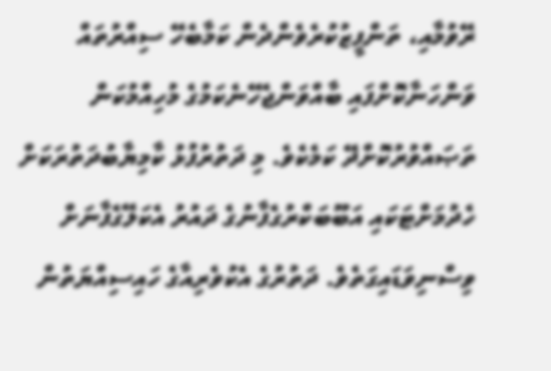ރޭވުމާއި، ތަންފީޒުކުރެވެންދެން ކަމާބެހޭ ސިއްރުތައް ވަންހަނާކޮށްފައި ބާއްވަންޖެހޭނެކަމުގެ މުހިއްމުކަން ތަޞައްވުރުކޮށްދޭ ކަމެކެވެ. މި ދަތުރުފުޅު ކާމިޔާބުދަތުރަކަށް ހެދުމަށްޓަކައި އަބޫބަކްރުގެފާނުގެ ދައުރު އެކަލޭގެފާނަށް  ވިސްނިވަޑައިގަތެވެ. ދަތުރުގެ އެކުވެރިއާގެ ހައިސިއްޔަތުން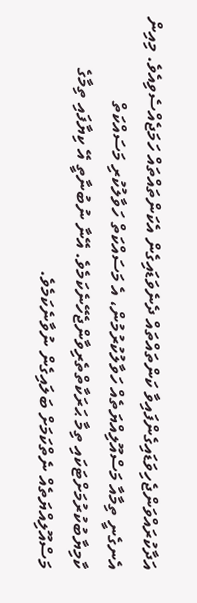އަދާކުރައްވަންޖެހިވަޑައިގެންފައިވާ ކަންތައްތައް ދެނެވަޑައިގެން އެކަންތައްތައް ހަމަޖެއްސެވިއެވެ. މިއިން އެނގެނީ ތިމާއާ މަސްއޫލިއްޔަތެއް ހަވާލުކުރުމުން، އެ މަސައްކަތް ހަވާލުކުރި މަސައްކަތް ކާމިޔާބުކުރުމަށްޓަކައި ތިމާ ޙަރަކާތްތެރިވާންޖެހޭނެކަމެވެ. އޭނާ ނުބުނާތީ އޭ ކިޔާފައި ތިމާގެ މަސްއޫލިއްޔަތެއް ނެތްކަމަށް ބަލައިގެން ނުވާނެކަމެވެ.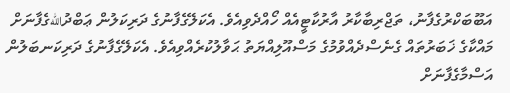އަބޫބަކްރުގެފާނު، ތަޖްރިބާކާރު އާރުކާޓީއެއް ހޯއްދެވިއެވެ. އެކަލޭގެފާނުގެ ދަރިކަލުން ޢަބްދުاللهގެފާނަށް މައްކާގެ ޚަބަރުތައް ގެނެސްދެއްވުމުގެ މަސްއޫލިއްޔަތު ޙަވާލުކުރެއްވިއެވެ. އެކަލޭގެފާނުގެ ދަރިކަނބަލުން އަސްމާގެފާނަށް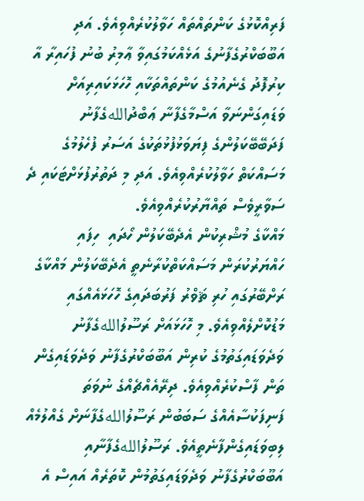ފަރިއްކޮޅުގެ ކަންތައްތައް ހަވާލުކުރެއްވިއެވެ. އަދި އަބޫބަކްރުގެފާނުގެ އަޅެއްކަމުގައިވާ ޢާމިރު ބުނު ފުހައިރާ އާ ކިރުފޮދު ގެނެއުމުގެ ކަންތައްތަކާއި ހޮހަޅަކައިރިއަށް ވަޑައިގަންނަވާ އަސްމާގެފާނާ ޢަބްދުاللهގެފާނު ފަދަބޭބޭކަލުންގެ ފިޔަވަޅުފުޅުތަކުގެ އަސަރު ފުހެލުމުގެ މަސައްކަތް ހަވާލުކުރެއްވިއެވެ. އަދި މި ދަތުރުފުޅަށްޓަކައި ދެ ސަވާރީވެސް ތައްޔާރުކުރެއްވިއެވެ.
މައްކާގެ މުޝްރިކުން އެދެބޭކަލުން ހޯދައި  ހިފައި ހައްޔަރުކުރަން މަސައްކަތްކުރާނެތީ އެދެބޭކަލުން މައްކާގެ ރަށްބޭރުގައި ހުރި ޘަވްރު ފަރުބަދައިގެ ހޮހަޅައެއްގައި މަޑުކޮށްލެއްވިއެވެ. މި ހޮހަޅައަށް ރަސޫލުاللهގެފާނު ވަދެވަޑައިގަތުމުގެ ކުރިން އަބޫބަކްރުގެފާނު ވަދެވަޑައިގެން ތަން ފާސްކުރެއްވިއެވެ. ދިރޭއެއްޗެއްގެ ނުވަތަ ފަނިފަކުސާއެއްގެ ސަބަބުން ރަސޫލުاللهގެފާނަށް ގެއްލުމެއް ލިބިވަޑައިގެންފާނެތީއެވެ. ރަސޫލުاللهގެފާނާއި އަބޫބަކްރުގެފާނު ވަދެވަޑައިގަތުމުން ކޮތަރެއް އައިސް އެ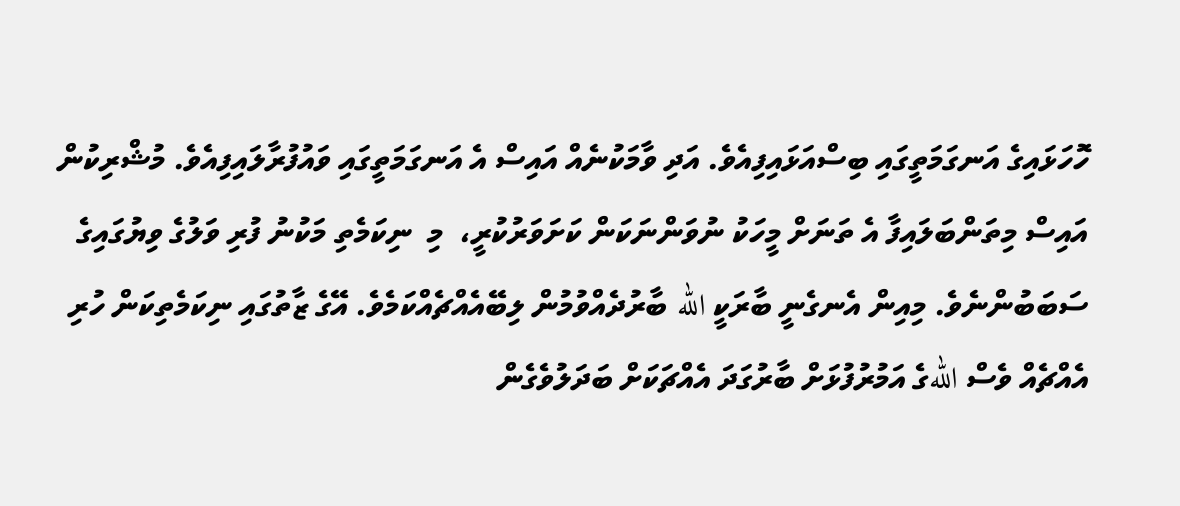ހޮހަޅައިގެ އަނގަމަތީގައި ބިސްއަޅައިފިއެވެ. އަދި ވާމަކުނެއް އައިސް އެ އަނގަމަތީގައި ވައުފުރާލައިފިއެވެ. މުޝްރިކުން އައިސް މިތަންބަލައިފާ އެ ތަނަށް މީހަކު ނުވަންނަކަން ކަށަވަރުކުރީ،  މި  ނިކަމެތި މަކުނު ފުރި ވަލުގެ ވިޔުގައިގެ ސަބަބުންނެވެ. މިއިން އެނގެނީ ބާރަކީ الله ބާރުދެއްވުމުން ލިބޭއެއްޗެއްކަމެވެ. އޭގެ ޒާތުގައި ނިކަމެތިކަން ހުރި އެއްޗެއް ވެސް اللهގެ އަމުރުފުޅަށް ބާރުގަދަ އެއްޗަކަށް ބަދަލުވެގެން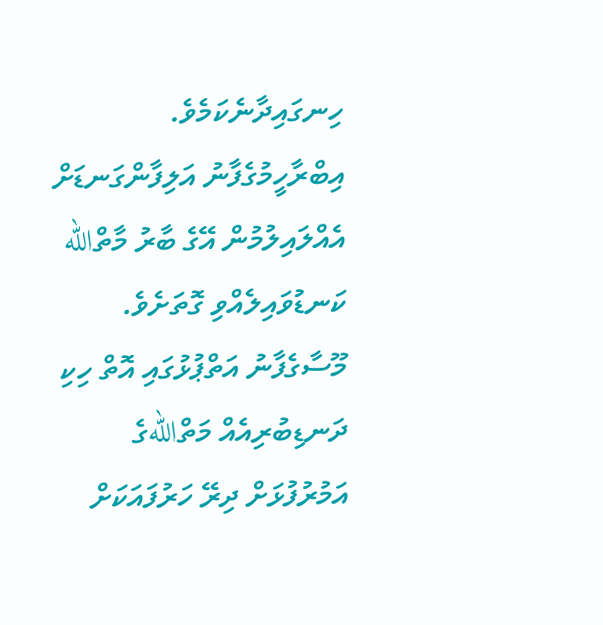ހިނގައިދާނެކަމެވެ. އިބްރާހީމުގެފާނު އަލިފާންގަނޑަށް އެއްލައިލުމުން އޭގެ ބާރު މާތްالله ކަނޑުވައިލެއްވި ގޮތަށެވެ. މޫސާގެފާނު އަތްޕުޅުގައި އޮތް ހިކި ދަނޑިބުރިއެއް މަތްاللهގެ އަމުރުފުޅަށް ދިރޭ ހަރުފައަކަށް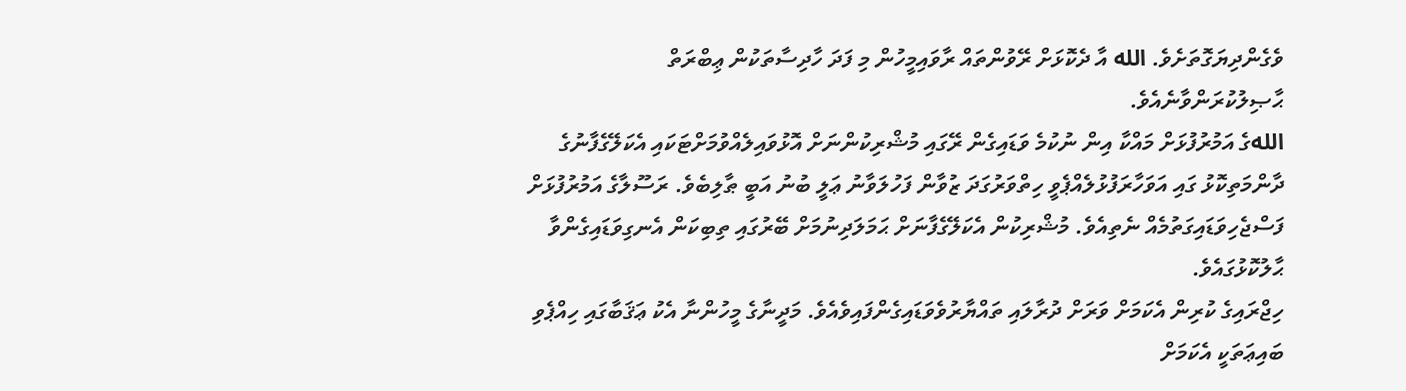ވެގެންދިޔަގޮތަށެވެ. الله އާ ދެކޮޅަށް ރޭވުންތައް ރާވައިމީހުން މި ފަދަ ހާދިސާތަކުން ޢިބްރަތް ޙާޞިލުކުރަންވާނެއެވެ.
اللهގެ އަމުރުފުޅަށް މައްކާ އިން ނުކުމެ ވަޑައިގެން ރޭގައި މުޝްރިކުންނަށް އޮޅުވައިލެއްވުމަށްޓަކައި އެކަލޭގެފާނުގެ ދާންމަތިކޮޅު ގައި އަވަހާރަފުޅުލެއްޕެވީ ހިތްވަރުގަދަ ޒުވާން ފަހުލަވާނު ޢަލީ ބުނު އަބީ ޠާލިބެވެ. ރަސޫލާގެ އަމުރުފުޅަށް ފަސްޖެހިވަޑައިގަތުމެއް ނެތިއެވެ. މުޝްރިކުން އެކަލޭގެފާނަށް ޙަމަލަދިނުމަށް ބޭރުގައި ތިބިކަން އެނގިވަޑައިގެންވާ ޙާލުކޮޅުގައެވެ.
ހިޖްރައިގެ ކުރިން އެކަމަށް ވަރަށް ދުރާލައި ތައްޔާރުވެވަޑައިގެންފައިވެއެވެ. މަދީނާގެ މީހުންނާ އެކު ޢަޤަބާގައި ހިއްޕެވި ބައިޢަތަކީ އެކަމަށް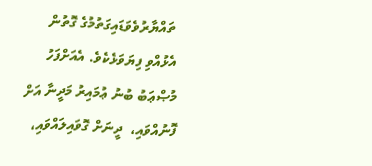ތައްޔާރުވެވަޑައިގަތުމުގެ ގޮތުން އެޅުއްވި ފިޔަވަޅެކެވެ. އެއަށްފަހު މުޞްޢަބު ބުނު ޢުމައިރު މަދީނާ އަށް ފޮނުއްވައި،  ދީނަށް ގޮވައިލައްވައި،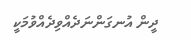ދީން އުނގަންނަދެއްވިދެއްވުމަކީ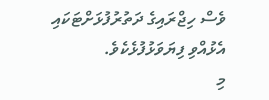ވެސް ހިޖްރައިގެ ދަތުރުފުޅަށްޓަކައި އެޅުއްވި ފިޔަވަޅުފުޅެކެވެ.
މި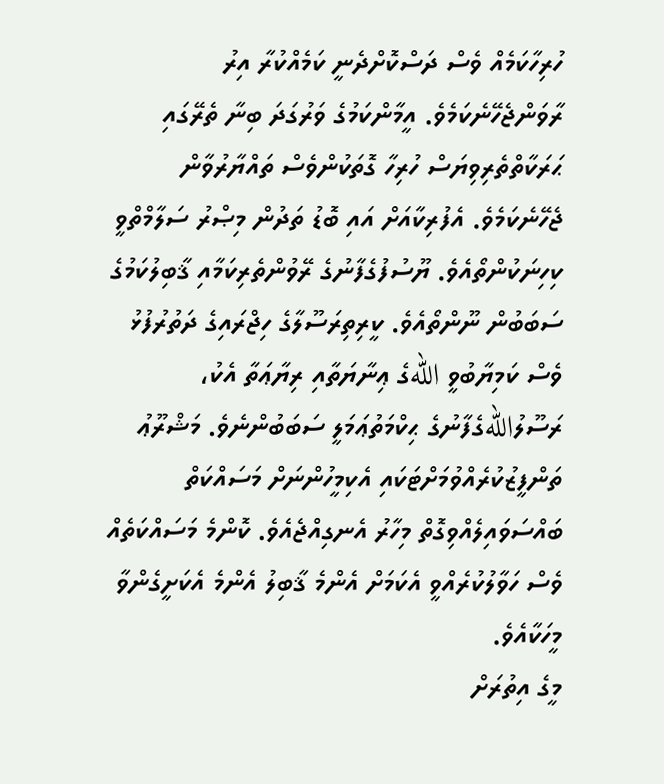ހުރިހާކަމެއް ވެސް ދަސްކޮށްދެނީ ކަމެއްކުރާ އިރު ރާވަންޖެހޭނެކަމެވެ. އީމާންކަމުގެ ވަރުގަދަ ބިނާ ތެރޭގައި ޙަރަކާތްތެރިވިޔަސް ހުރިހާ ގޮތަކުންވެސް ތައްޔާރުވާން ޖެހޭނެކަމެވެ. އެފުރިކާއަށް އައި ބޮޑު ތަދުން މިޞްރު ސަލާމްތްވީ ކިހިނަކުންތޯއެވެ. ޔޫސުފުގެފާނުގެ ރޭވުންތެރިކަމާއި ޤާބިލުކަމުގެ ސަބަބުން ނޫންތޯއެވެ. ކީރިތިރަސޫލާގެ ހިޖްރައިގެ ދަތުރުފުޅު ވެސް ކަމިޔާބުވީ اللهގެ ޢިނާޔަތާއި ރިޔާޢަތާ އެކު، ރަސޫލުاللهގެފާނުގެ ޙިކްމަތުޢަމަލީ ސަބަބުންނެވެ. މަޝްރޫޢު ތަންފީޒުކުރެއްވުމަށްޓަކައި އެކިމީހުންނަށް މަސައްކަތް ބައްސަވައިލެއްވިގޮތް މިހާރު އެނގިއްޖެއެވެ. ކޮންމެ މަސައްކަތެއް ވެސް ހަވާލުކުރެއްވީ އެކަމަށް އެންމެ ޤާބިލު އެންމެ އެކަށީގެންވާ މީހަކާއެވެ.
މީގެ އިތުރަށް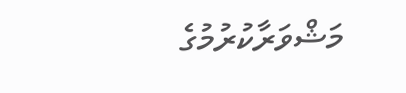މަޝްވަރާކުރުމުގެ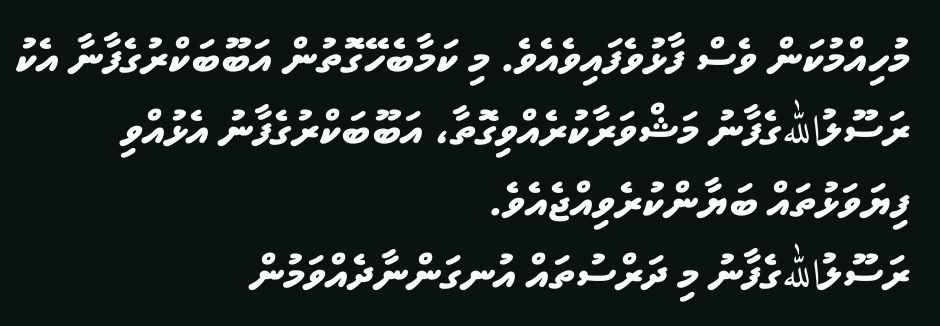މުހިއްމުކަން ވެސް ފާޅުވެފައިވެއެވެ. މި ކަމާބެހޭގޮތުން އަބޫބަކްރުގެފާނާ އެކު ރަސޫލުاللهގެފާނު މަޝްވަރާކުރެއްވިގޮތާ، އަބޫބަކްރުގެފާނު އެޅުއްވި ފިޔަވަޅުތައް ބަޔާންކުރެވިއްޖެއެވެ.
ރަސޫލުاللهގެފާނު މި ދަރްސުތައް އުނގަންނާދެއްވަމުން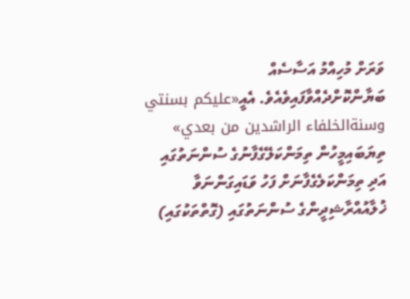ވަރަށް މުހިއްމު އަސާސެއް ބަޔާންކޮށްދެއްވާފައިވެއެވެ. އެއީ«عليكم بسنتي وسنةالخلفاء الراشدين من بعدي» ތިޔަބައިމީހުން ތިމަންކަލޭގެފާނުގެ ސުންނަތުގައި އަދި ތިމަންކަލެގެފާނަށް ފަހު ވަޑައިގަންނަވާ ޚުލާއުއްރާޝިދީންގެ ސުންނަތުގައި (ގޮތްތަކުގައި)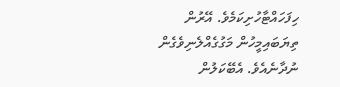ހިފަހައްޓާހުށިކަމެވެ. އޭރުން ތިޔަބައިމީހުން މަގުގެއްލެނިވެގެން ނުދާނެއެވެ. އެބޭކަލުން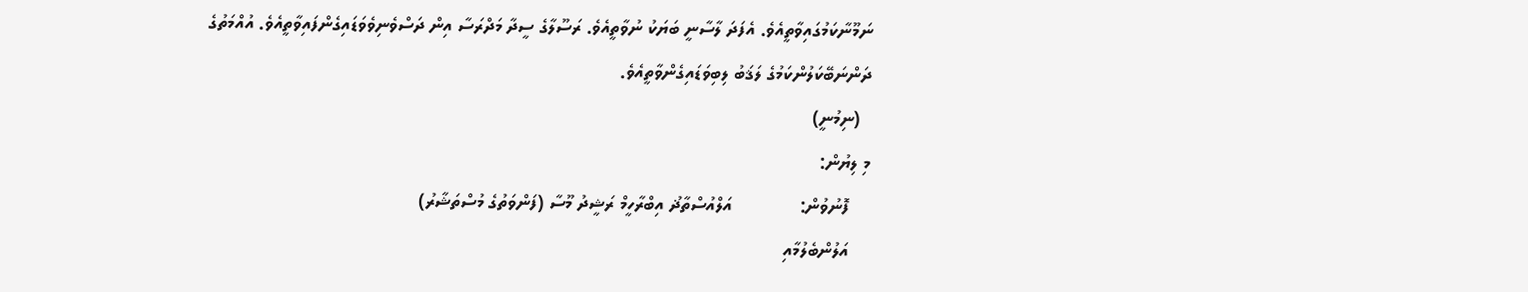ނަމޫނާކަމުގައިވާތީއެވެ. އެފަދަ ލާސާނީ ބަޔަކު ނުވާތީއެވެ. ރަސޫލާގެ ސީދާ މަދްރަސާ އިން ދަސްވެނިވެވަޑައިގެންފައިވާތީއެވެ. އުއްމަތުގެ ދަންނަބޭކަލުންކަމުގެ ލަޤަބު ލިބިވަޑައިގެންވާތީއެވެ.
  (ނިމުނީ)
މި ލިޔުން:
    ފޮނުވުން:             އަލްއުސްތާޛު އިބްރާހީމް ރަޝީދު މޫސާ (ފަންވަތުގެ މުސްތަޝާރު)
    އަލުންބެލުމާއި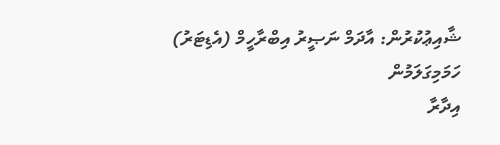ޝާއިޢުކުރުން: އާދަމް ނަޞީރު އިބްރާހީމް (އެޑިޓަރު)
ހަމަމިގަލަމުން
އިދާރާ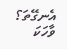އެނގޭތަ؟
ވާހަކަ